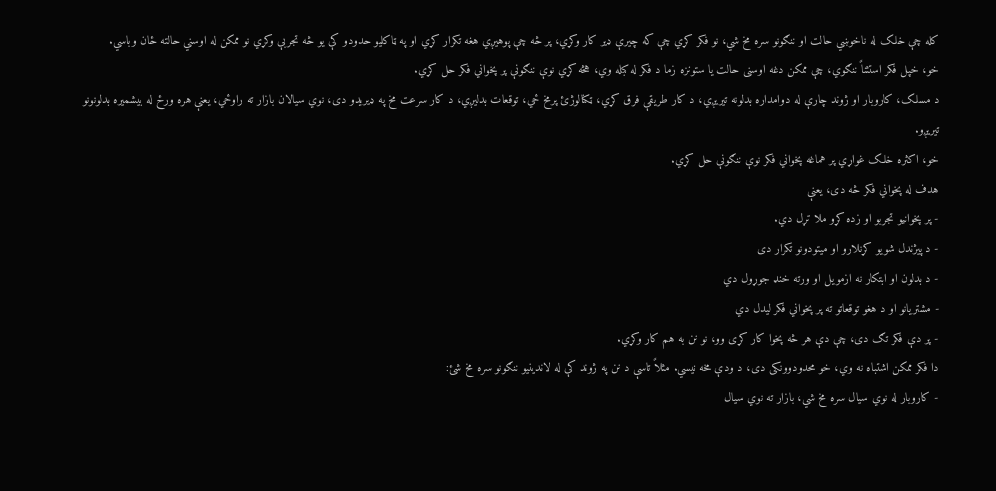کله چې خلک له ناخوښي حالت او ننګونو سره مخ شي، نو فکر کړي چې که چيرې ډير کار وکړي، پر څه چې پوهيږي هغه تکرار کړي او په ټاکليو حدودو کې يو څه تجربې وکړي نو ممکن له اوسني حالته ځان وباسي.
خو، خپل فکر استثناً ننګوي، چې ممکن دغه اوسنی حالت يا ستونزه زما د فکر له کبله وي، هڅه کړي نوې ننګونې پر پخواني فکر حل کړي.
د مسلک، کاروبار او ژوند چارې له دوامداره بدلونه تيريږي، د کار طريقې فرق کړي، ټکنالوژئ پرمخ ځي، توقعات بدليږي، د کار سرعت مخ په ډيريدو دی، نوي سيالان بازار ته راوځي، يعنې هره ورځ له بيشميره بدلونونو تيريږو.
خو، اکثره خلک غواړي پر هماغه پخواني فکر نوې ننګونې حل کړي.
هدف له پخواني فکر څه دی، يعنې
- پر پخوانيو تجربو او زده کړو ملا تړل دي.
- د پيژندل شويو کړنلارو او ميتودونو تکرار دی
- د بدلون او ابتکار نه ازمويل او ورته خنډ جوړول دي
- مشتريانو او د هغو توقعاتو ته پر پخواني فکر ليدل دي
- پر دې فکر تګ دی، چې دې هر څه پخوا کار کړی وو، نو نن به هم کار وکړي.
دا فکر ممکن اشتباه نه وي، خو محدودوونکی دی، د ودې مخه نيسي. مثلاً تاسې د نن په ژوند کې له لاندينيو ننګونو سره مخ شئ:
- کاروبار له نوي سيال سره مخ شي، بازار ته نوي سيال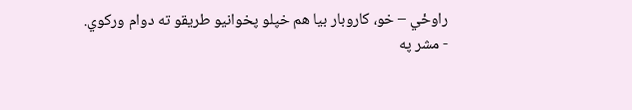راوځي – خو، کاروبار بيا هم خپلو پخوانيو طريقو ته دوام ورکوي.
- مشر په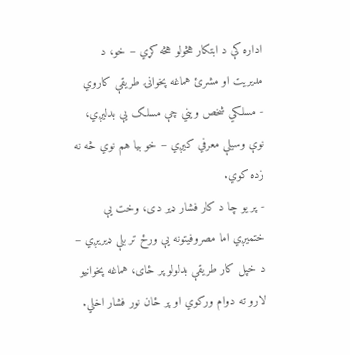اداره کې د ابتکار هڅولو هڅه کړي – خو، د مديريت او مشرئ هماغه پخوانۍ طريقې کاروي
- مسلکي شخص ويني چې مسلک يې بدليږي، نوې وسيلې معرفي کيږي – خو بيا هم نوي څه نه زده کوي.
- پر يو چا د کار فشار ډير دی، وخت يې ختميږي اما مصروفيتونه يې ورځ تر بلې ډيريږي – د خپل کار طريقې بدلولو پر ځای، هماغه پخوانیو لارو ته دوام ورکوي او پر ځان نور فشار اخلي.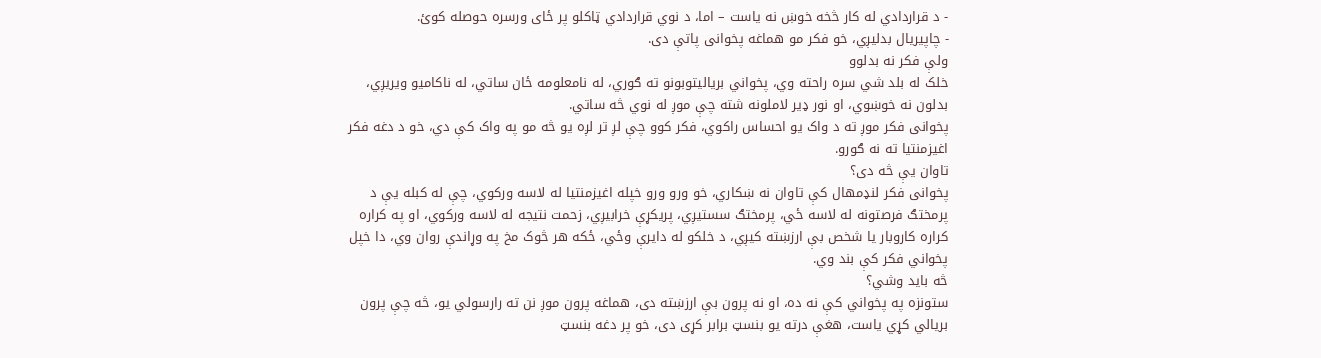- د قراردادي له کار څخه خوښ نه ياست – اما، د نوي قراردادي ټاکلو پر ځای ورسره حوصله کوئ.
- چاپيريال بدلیږي، خو فکر مو هماغه پخوانی پاتې دی.
ولې فکر نه بدلوو
خلک له بلد شي سره راحته وي، پخواني برياليتوبونو ته ګوري، له نامعلومه ځان ساتي، له ناکاميو ويريږي، بدلون نه خوښوي، او نور ډير لاملونه شته چې موږ له نوي څه ساتي.
پخوانی فکر موږ ته د واک يو احساس راکوي، فکر کوو چې لږ تر لږه يو څه مو په واک کې دي، خو د دغه فکر اغيزمنتيا ته نه ګورو.
تاوان يې څه دی؟
پخوانی فکر لنډمهال کې تاوان نه ښکاري، خو ورو ورو خپله اغيزمنتيا له لاسه ورکوي، چې له کبله يې د پرمختګ فرصتونه له لاسه ځي، پرمختګ سستيږي، پريکړې خرابيږي، زحمت نتیجه له لاسه ورکوي، او په کراره کراره کاروبار يا شخص بې ارزښته کيږي، د خلکو له دايرې وځي، ځکه هر څوک مخ په وړاندې روان وي، دا خپل پخواني فکر کې بند وي.
څه بايد وشي؟
ستونزه په پخواني کې نه ده، او نه پرون بې ارزښته دی، هماغه پرون موږ نن ته رارسولي يو، څه چې پرون بریالي کړي ياست، هغې درته يو بنسټ برابر کړی دی، خو پر دغه بنسټ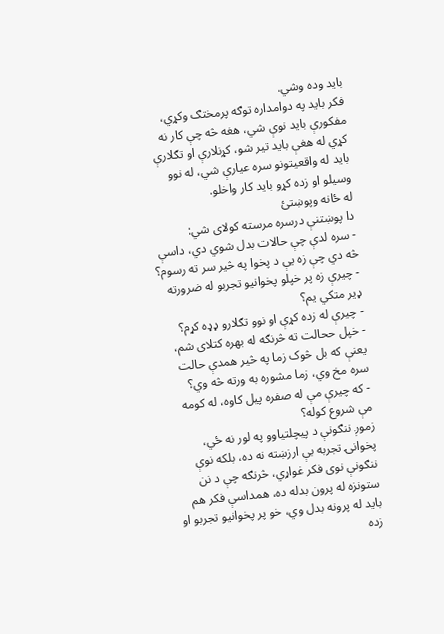بايد وده وشي.
فکر بايد په دوامداره توګه پرمختګ وکړي، مفکورې بايد نوې شي، هغه څه چې کار نه کړي له هغې بايد تير شو، کړنلارې او تګلارې بايد له واقعيتونو سره عيارې شي، له نوو وسيلو او زده کړو بايد کار واخلو.
له ځانه وپوښتئ
دا پوښتنې درسره مرسته کولای شي:
- سره لدې چې حالات بدل شوي دي، داسې څه دي چې زه يې د پخوا په څير سر ته رسوم؟
- چيرې زه پر خپلو پخوانيو تجربو له ضرورته ډير متکي يم؟
- چيرې له زده کړې او نوو تګلارو ډډه کړم؟
- خپل ححالت ته څرنګه له بهره کتلای شم، يعنې که بل څوک زما په څير همدې حالت سره مخ وي، زما مشوره به ورته څه وي؟
- که چيرې مې له صفره پيل کاوه، له کومه مې شروع کوله؟
زموږ ننګونې د پيچلتياوو په لور نه ځي، پخوانۍ تجربه بې ارزښته نه ده، بلکه نوې ننګونې نوی فکر غواړي، څرنګه چې د نن ستونزه له پرون بدله ده، همداسې فکر هم بايد له پرونه بدل وي، خو پر پخوانيو تجربو او زده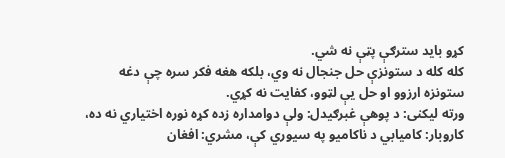کړو بايد سترګې پټې نه شي.
کله کله د ستونزې حل جنجال نه وي، بلکه هغه فکر سره چې دغه ستونزه ارزوو او حل يې لټوو، کفايت نه کړي.
ورته ليکنی: د پوهې غبرګيدل: ولې دوامداره زده کړه نوره اختياري نه ده، کاروبار: کاميابي د ناکاميو په سيوري کې، مشري: افغان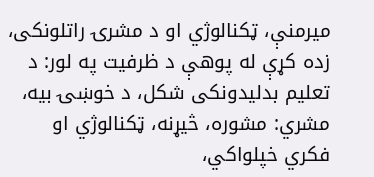ميرمنې، ټکنالوژي او د مشرۍ راتلونکی، زده کړې له پوهې د ظرفيت په لور: د تعليم بدليدونکی شکل، د خوښۍ بيه، مشري: مشوره، څيړنه، ټکنالوژي او فکري خپلواکي،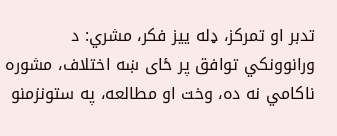تدبر او تمرکز، ډله ييز فکر، مشري: د ورانوونکي توافق پر ځای ښه اختلاف، مشوره ناکامي نه ده، وخت او مطالعه، په ستونزمنو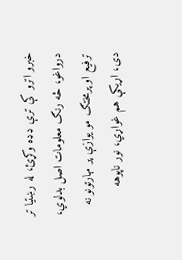خبرو اترو کې ترې ډډه وکړئ، له رښتيا تر درواغو، څه رنګ معلومات اصل بدلوي، ترفيع او پرمختګ مو يوازې پر مهارتونو نه دی، اړيکې هم غواړي، نور ناپوهه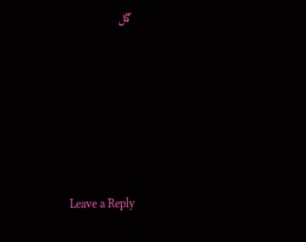ګڼل






Leave a Reply